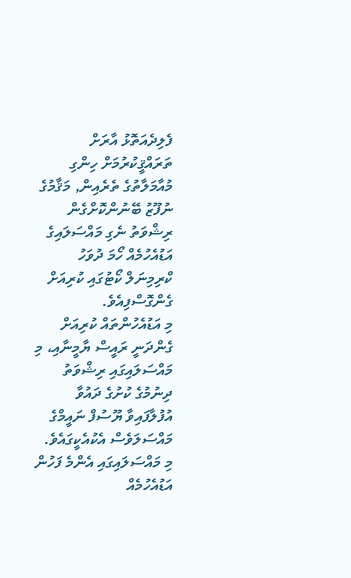ފެލިދެއަތޮޅު އާރަށް ތަރައްޤީކުރުމަށް ހިންގި މުއާމަލާތުގެ ތެރެއިން, މަޤާމުގެ ނުފޫޒު ބޭނުންކޮށްގެން ރިޝްވަތު ނެގި މައްސަލައިގެ އަޑުއެހުމެއް ހޯމަ ދުވަހު ކްރިމިނަލް ކޯޓުގައި ކުރިއަށް ގެންގޮސްފިއެވެ.
މި އަޑުއެހުންތައް ކުރިއަށް ގެންދަނީ ރައީސް ޔާމީނާއި، މި މައްސަލައިގައި ރިޝްވަތު ދިނުމުގެ ކުށުގެ ދައުވާ އުފުލާފައިވާ ޔޫސުފް ނައީމްގެ މައްސަލަވެސް އެކުއެކީގައެވެ.
މި މައްސަލައިގައި އެންމެ ފަހުން އަޑުއެހުމެއް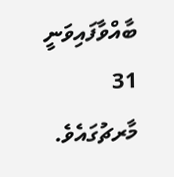ބާއްވާފައިވަނީ 31 މާރޗުގައެވެ.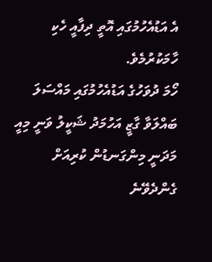އެ އަޑުއެހުމުގައި އޮތީ ދިފާއީ ހެކި ހާމަކުރުމެވެ.
ހޯމަ ދުވަހުގެ އަޑުއެހުމުގައި މައްސަލަ ބައްލަވާ ގާޒީ އަހުމަދު ޝަކީލު ވަނީ މިއީ މަދަނީ މިންގަނޑުން ކުރިއަށް ގެންދެވޭނެ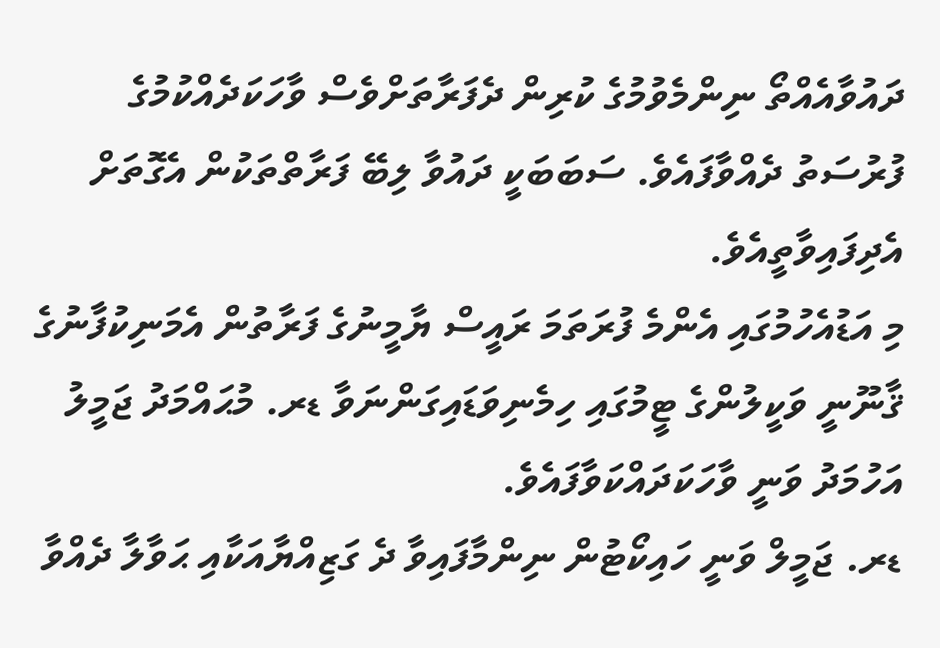ދައުވާއެއްތޯ ނިންމެވުމުގެ ކުރިން ދެފަރާތަށްވެސް ވާހަކަދެއްކުމުގެ ފުރުސަތު ދެއްވާފައެވެ. ސަބަބަކީ ދައުވާ ލިބޭ ފަރާތްތަކުން އެގޮތަށް އެދިފައިވާތީއެވެ.
މި އަޑުއެހުމުގައި އެންމެ ފުރަތަމަ ރައީސް ޔާމީނުގެ ފަރާތުން އެމަނިކުފާނުގެ ޤާނޫނީ ވަކީލުންގެ ޓީމުގައި ހިމެނިވަޑައިގަންނަވާ ޑރ. މުޙައްމަދު ޖަމީލު އަހުމަދު ވަނީ ވާހަކަދައްކަވާފައެވެ.
ޑރ. ޖަމީލް ވަނީ ހައިކޯޓުން ނިންމާފައިވާ ދެ ގަޒިއްޔާއަކާއި ޙަވާލާ ދެއްވާ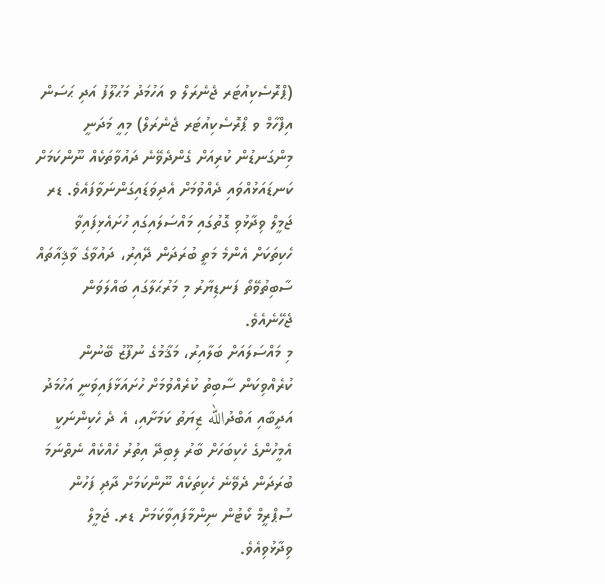(ޕްރޮސެކިއުޓަރ ޖެނެރަލް ވ އަހުމަދު މަޙުލޫފު އަދި ޙަސަން އިފްހާމް ވ ޕްރޮސެކިއުޓަރ ޖެނެރަލް) މިއީ މަދަނީ މިންގަނޑުން ކުރިއަށް ގެންދެވޭނެ ދައުވާތަކެއް ނޫންކަމަށް ކަނޑައަޅުއްވައި ދެއްވުމަށް އެދިވަޑައިގަންނަވާފައެވެ. ޑރ ޖަމީލް ވިދާޅުވި ގޮތުގައި މައްސަލައިގައި ހުށައެޅިފައިވާ ހެކިތަކަށް އެންމެ މަތީ ބުރަދަން ދޭއިރު، ދައުވާގެ ވާޤިއާތައް ސާބިތުވޭތޯ ފަނޑިޔާރު މި މަރުޙަލާގައި ބައްލަވަން ޖެހޭނެއެވެ.
މި މައްސަލައަށް ބަލާއިރު، މަޤާމުގެ ނުފޫޒު ބޭނުން ކުރެއްވިކަން ސާބިތު ކުރެއްވުމަށް ހުށައަޅާފައިވަނީ އަހުމަދު އަދީބާއި އަބްދުالله ޒިޔަތު ކަމަށާއި، އެ ދެ ހެކިންނަކީ އެމީހުންގެ ހެކިބަހަށް ބާރު ލިބިދޭ އިތުރު ހެއްކެއް ނެތްނަމަ ބުރަދަން ދެވޭނެ ހެކިތަކެއް ނޫންކަމަށް ދާދި ފަހުން ސުޕްރީމް ކޯޓުން ނިންމާފައިވާކަމަށް ޑރ. ޖަމީލް ވިދާޅުވިއެވެ.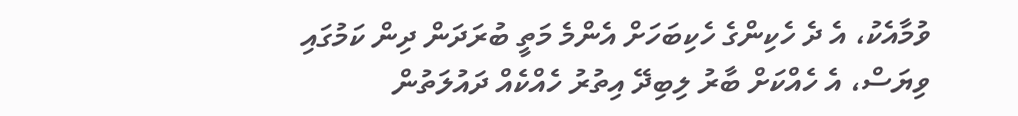ވުމާއެކު، އެ ދެ ހެކިންގެ ހެކިބަހަށް އެންމެ މަތީ ބުރަދަން ދިން ކަމުގައި ވިޔަސް، އެ ހެއްކަށް ބާރު ލިބިދޭ އިތުރު ހެއްކެއް ދައުލަތުން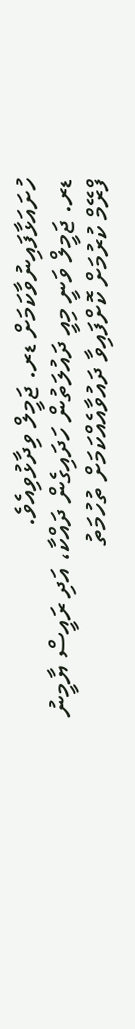ހުށައަޅާފައިނުވާކަމަށް ޑރ. ޖަމީލް ވިދާޅުވިއެވެ.
ޑރ. ޖަމީލް ވަނީ މިއީ ދައުލަތުން ހަދައިގެން ދައްކާ، އަދި ރައީސް ޔާމީނު ފްރޭމް ކުރުމަށް ކޮށްފައިވާ ދައުވާއެއްކަމަށް ތުހުމަތު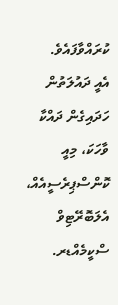ކުރައްވާފައެވެ.
އެއީ ދައުލަތުން ހަދައިގެން ދައްކާ ވާހަކަ، މިއީ ކޮންސްޕިރެސީއެއް، އެލަބޮރޭޓިވް ސްކީމެއްޑރ.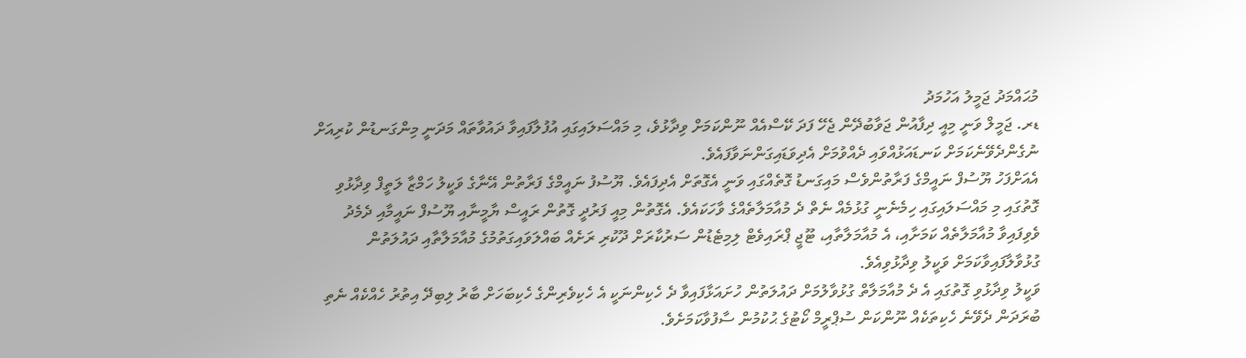މުޙައްމަދު ޖަމީލު އަހުމަދު
ޑރ. ޖަމީލް ވަނީ މިއީ ދިފާއުން ޖަވާބުދޭން ޖެހޭ ފަދަ ކޭސްއެއް ނޫންކަމަށް ވިދާޅުވެ، މި މައްސަލައިގައި އުފުލާފައިވާ ދައުވާތައް މަދަނީ މިންގަނޑުން ކުރިއަށް ނުގެންދެވޭނެކަމަށް ކަނޑައަޅުއްވައި ދެއްވުމަށް އެދިވަޑައިގަންނަވާފައެވެ.
އެއަށްފަހު ޔޫސުފް ނައީމްގެ ފަރާތުންވެސް މައިގަނޑު ގޮތެއްގައި ވަނީ އެގޮތަށް އެދިފައެވެ. ޔޫސުފު ނައީމްގެ ފަރާތުން އޭނާގެ ވަކީލު ހަމްޒާ ލަތީފް ވިދާޅުވި ގޮތުގައި މި މައްސަލައިގައި ހިމެނެނީ ގުޅުމެއް ނެތް ދެ މުއާމަލާތެއްގެ ވާހަކައެވެ. އެގޮތުން މިއީ ފަރުދީ ގޮތުން ރައީސް ޔާމީނާއި ޔޫސުފް ނައީމާއި ދެމެދު ވެވިފައިވާ މުއާމަލާތެއް ކަމަށާއި، އެ މުއާމަލާތާއި، ޓޫޖީ ޕްރައިވެޓް ލިމިޓެޑުން ސަރުކާރަށް ދޫކުރި ރަށެއް ބައްލަވައިގަތުމުގެ މުއާމަލާތާއި ދައުލަތުން ގުޅުވާލާފައިވާކަމަށް ވަކީލު ވިދާޅުވިއެވެ.
ވަކީލު ވިދާޅުވި ގޮތުގައި އެ ދެ މުއާމަލާތް ގުޅުވާލުމަށް ދައުލަތުން ހުށައަޅާފައިވާ ދެ ހެކިންނަކީ އެ ހެކިވެރިންގެ ހެކިބަހަށް ބާރު ލިބިދޭ އިތުރު ހެއްކެއް ނެތި ބުރަދަން ދެވޭނެ ހެކިތަކެއް ނޫންކަން ސުޕްރީމް ކޯޓުގެ ޙުކުމުން ސާފުވާކަމަށެވެ.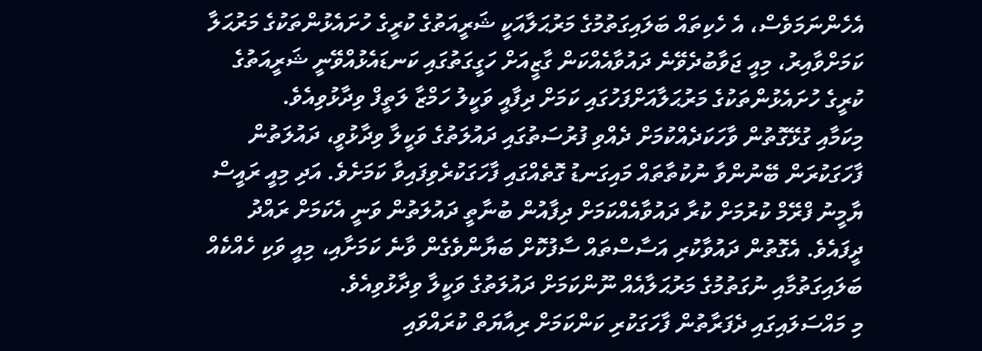އެހެންނަމަވެސް، އެ ހެކިތައް ބަލައިގަތުމުގެ މަރުޙަލާއަކީ ޝަރީއަތުގެ ކުރީގެ ހުށައެޅުންތަކުގެ މަރުޙަލާ ކަމަށްވާއިރު، މިއީ ޖަވާބުދެވޭނެ ދައުވާއެއްކަން ގާޒީއަށް ހަގީގަތުގައި ކަނޑައެޅުއްވޭނީ ޝަރީއަތުގެ ކުރީގެ ހުށައެޅުންތަކުގެ މަރުޙަލާއަށްފަހުގައި ކަމަށް ދިފާއީ ވަކީލު ހަމްޒާ ލަތީފް ވިދާޅުވިއެވެ.
މިކަމާއި ގުޅޭގޮތުން ވާހަކަދެއްކުމަށް ދެއްވި ފުރުސަތުގައި ދައުލަތުގެ ވަކީލާ ވިދާޅުވީ، ދައުލަތުން ފާހަގަކުރަން ބޭނުންވާ ނުކުތާތައް މައިގަނޑު ގޮތެއްގައި ފާހަގަކުރެވިފައިވާ ކަމަށެވެ. އަދި މިއީ ރައީސް ޔާމީނު ފްރޭމް ކުރުމަށް ކުރާ ދައުވާއެއްކަމަށް ދިފާއުން ބުނާތީ ދައުލަތުން ވަނީ އެކަމަށް ރައްދު ދީފައެވެ. އެގޮތުން ދައުވާކުރި އަސާސްތައް ސާފުކޮށް ބަޔާންވެގެން ވާނެ ކަމަށާއި، މިއީ ވަކި ހެއްކެއް ބަލައިގަތުމާއި ނުގަތުމުގެ މަރުޙަލާއެއް ނޫންކަމަށް ދައުލަތުގެ ވަކީލާ ވިދާޅުވިއެވެ.
މި މައްސަލައިގައި ދެފަރާތުން ފާހަގަކުރި ކަންކަމަށް ރިއާޔަތް ކުރައްވައި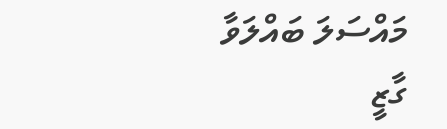މައްސަލަ ބައްލަވާ ގާޒީ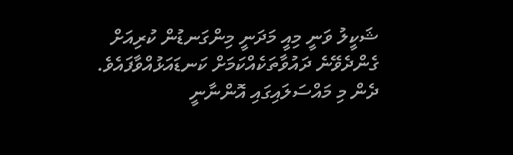ޝަކީލު ވަނީ މިއީ މަދަނީ މިންގަނޑުން ކުރިއަށް ގެންދެވޭނެ ދައުވާތަކެއްކަމަށް ކަނޑައަޅުއްވާފައެވެ. ދެން މި މައްސަލައިގައި އޮންނާނީ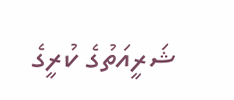ޝަރީއަތުގެ ކުރީގެ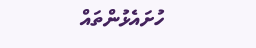ހުށައެޅުންތައް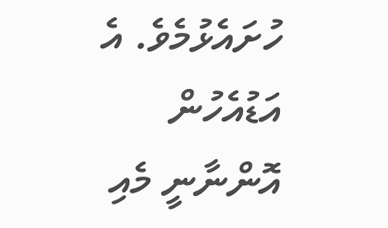ހުށައެޅުމެވެ. އެ އަޑުއެހުން އޮންނާނީ މެއި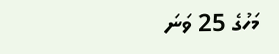މަހުގެ 25 ވަނަ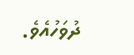ދުވަހުއެވެ.